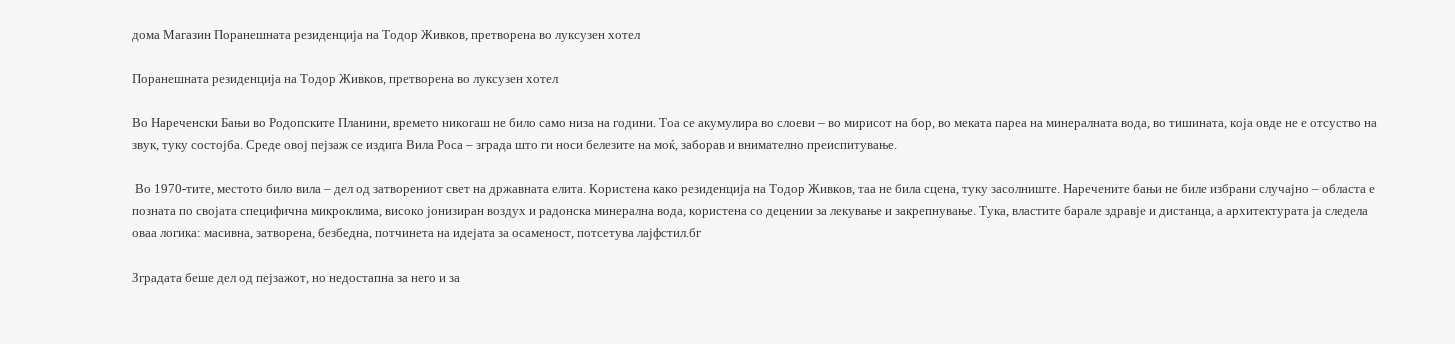дома Магазин Поранешната резиденција на Тодор Живков, претворена во луксузен хотел

Поранешната резиденција на Тодор Живков, претворена во луксузен хотел

Во Нареченски Бањи во Родопските Планини, времето никогаш не било само низа на години. Тоа се акумулира во слоеви – во мирисот на бор, во меката пареа на минералната вода, во тишината, која овде не е отсуство на звук, туку состојба. Среде овој пејзаж се издига Вила Роса – зграда што ги носи белезите на моќ, заборав и внимателно преиспитување.

 Во 1970-тите, местото било вила – дел од затворениот свет на државната елита. Користена како резиденција на Тодор Живков, таа не била сцена, туку засолниште. Наречените бањи не биле избрани случајно – областа е позната по својата специфична микроклима, високо јонизиран воздух и радонска минерална вода, користена со децении за лекување и закрепнување. Тука, властите барале здравје и дистанца, а архитектурата ја следела оваа логика: масивна, затворена, безбедна, потчинета на идејата за осаменост, потсетува лајфстил.бг

Зградата беше дел од пејзажот, но недостапна за него и за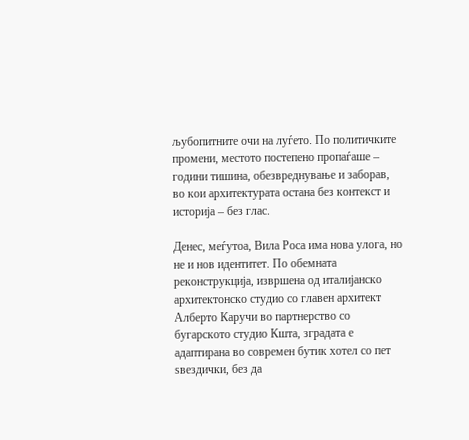љубопитните очи на луѓето. По политичките промени, местото постепено пропаѓаше – години тишина, обезвреднување и заборав, во кои архитектурата остана без контекст и историја – без глас.

Денес, меѓутоа, Вила Роса има нова улога, но не и нов идентитет. По обемната реконструкција, извршена од италијанско архитектонско студио со главен архитект Алберто Каручи во партнерство со бугарското студио Кшта, зградата е адаптирана во современ бутик хотел со пет ѕвездички, без да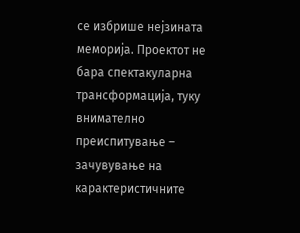се избрише нејзината меморија. Проектот не бара спектакуларна трансформација, туку внимателно преиспитување – зачувување на карактеристичните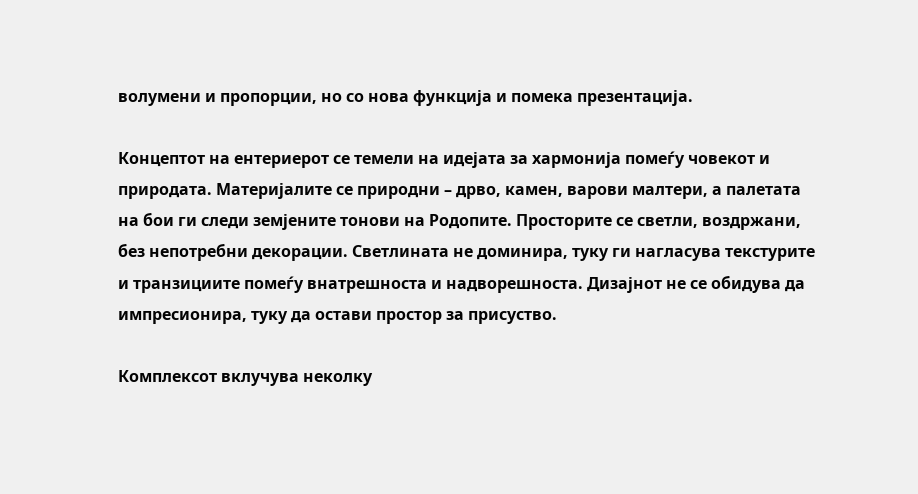волумени и пропорции, но со нова функција и помека презентација.

Концептот на ентериерот се темели на идејата за хармонија помеѓу човекот и природата. Материјалите се природни – дрво, камен, варови малтери, а палетата на бои ги следи земјените тонови на Родопите. Просторите се светли, воздржани, без непотребни декорации. Светлината не доминира, туку ги нагласува текстурите и транзициите помеѓу внатрешноста и надворешноста. Дизајнот не се обидува да импресионира, туку да остави простор за присуство.

Комплексот вклучува неколку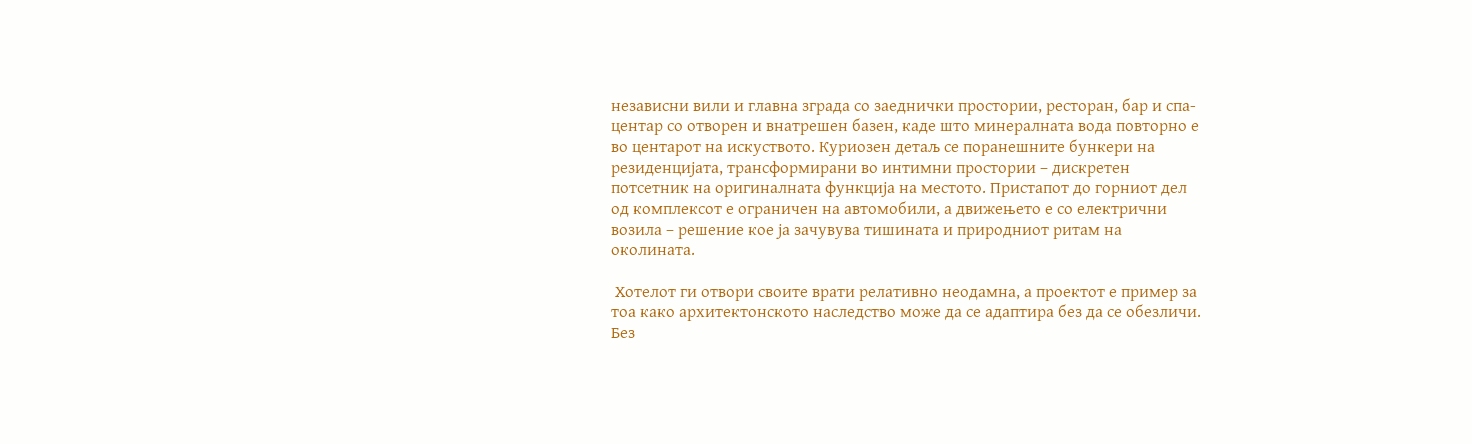независни вили и главна зграда со заеднички простории, ресторан, бар и спа-центар со отворен и внатрешен базен, каде што минералната вода повторно е во центарот на искуството. Куриозен детаљ се поранешните бункери на резиденцијата, трансформирани во интимни простории – дискретен потсетник на оригиналната функција на местото. Пристапот до горниот дел од комплексот е ограничен на автомобили, а движењето е со електрични возила – решение кое ја зачувува тишината и природниот ритам на околината.

 Хотелот ги отвори своите врати релативно неодамна, а проектот е пример за тоа како архитектонското наследство може да се адаптира без да се обезличи. Без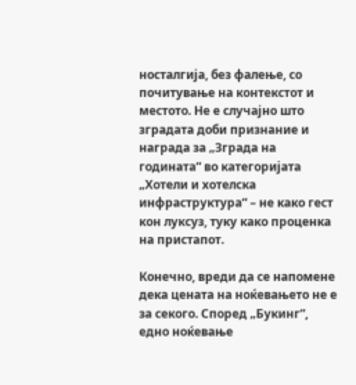носталгија, без фалење, со почитување на контекстот и местото. Не е случајно што зградата доби признание и награда за „Зграда на годината“ во категоријата „Хотели и хотелска инфраструктура“ – не како гест кон луксуз, туку како проценка на пристапот.

Конечно, вреди да се напомене дека цената на ноќевањето не е за секого. Според „Букинг“, едно ноќевање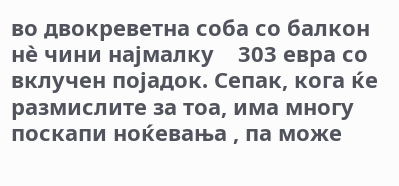во двокреветна соба со балкон нè чини најмалку    303 евра со вклучен појадок. Сепак, кога ќе размислите за тоа, има многу поскапи ноќевања , па може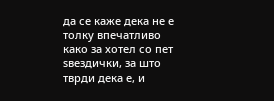да се каже дека не е толку впечатливо како за хотел со пет ѕвездички, за што тврди дека е, и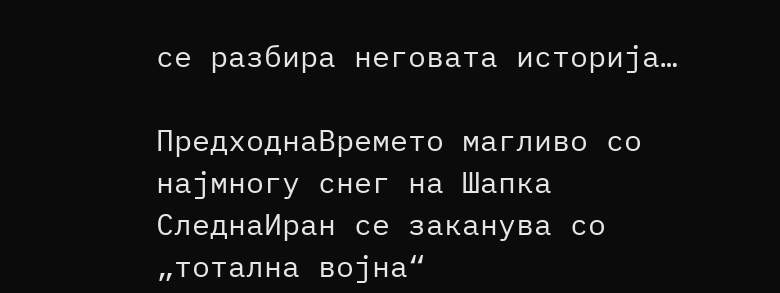се разбира неговата историја…

ПредходнаВремето магливо со најмногу снег на Шапка
СледнаИран се заканува со „тотална војна“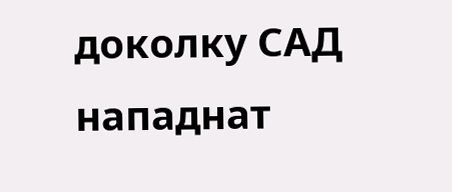доколку САД нападнат